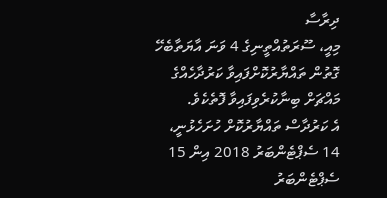ދިރާސާ
މިއީ، ސޫރަތުއްތީނިގެ 4 ވަނަ އާޔަތާބެހޭ ގޮތުން ތައްޔާރުކޮށްފައިވާ ކަރުދާހެއްގެ މައްޗަށް ބިނާކުރެވިފައިވާ ފޮތެކެވެ.
އެ ކަރުދާސް ތައްޔާރުކޮށް ހުށަހެޅުނީ، 14 ސެޕްޓެންބަރު 2018 އިން 15 ސެޕްޓެންބަރު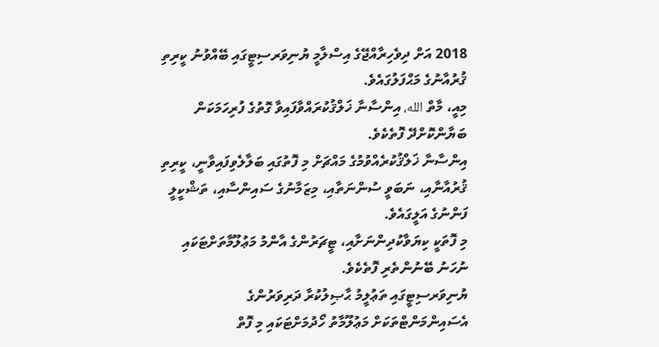2018 އަށް ދިވެހިރާއްޖޭގެ އިސްލާމީ ޔުނިވަރސިޓީގައި ބޭއްވުނު ކީރިތި ޤުރުއާނުގެ މަޙްފަލުގައެވެ.
މިއީ، މާތް الله، އިންސާނާ ޚަލްޤުކުރައްވާފައިވާ ގޮތުގެ ފުރިހަމަކަން ބަޔާންކޮށްދޭ ފޮތެކެވެ.
އިންސާނާ ޚަލްޤުކުރެއްވުމުގެ މައްޗަށް މި ފޮތުގައި ބަލާލެވިފައިވާނީ، ކީރިތި ޤުރުއާނާއި، ނަބަވީ ސުންނަތާއި، މިޒަމާނުގެ ސައިންސާއި، ތަޝްކީލީ ފަންނުގެ އަލީގައެވެ.
މި ފޮތަކީ ކިޔަވާކުދިންނަށާއި، ޓީޗަރުންގެ އާންމު މަޢުލޫމާތަށްޓަކައި ނުހަނު ބޭނުންތެރި ފޮތެކެވެ.
ޔުނިވަރސިޓީގައި ތަޢުލީމު ޙާޞިލުކުރާ ދަރިވަރުންގެ އެސައިންމަންޓްތަކަށް މަޢުލޫމާތު ހޯދުމަށްޓަކައި މި ފޮތް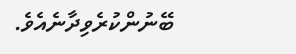ބޭނުންކުރެވިދާނެއެވެ.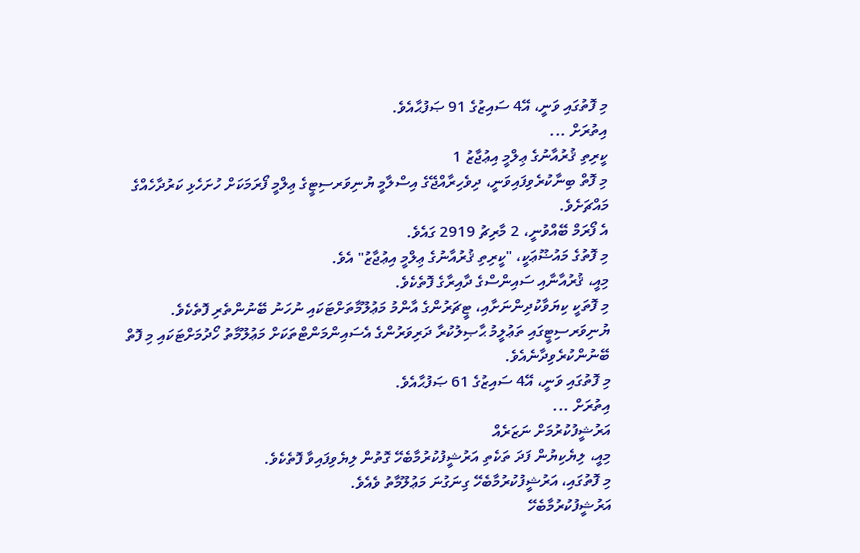މި ފޮތުގައި ވަނީ، އޭ4 ސައިޒުގެ 91 ޞަފުޙާއެވެ.
އިތުރަށް ...
ކީރިތި ޤުރުއާނުގެ ޢިލްމީ އިޢުޖާޒު 1
މި ފޮތް ބިނާކުރެވިފައިވަނީ، ދިވެހިރާއްޖޭގެ އިސްލާމީ ޔުނިވަރސިޓީގެ ޢިލްމީ ފޯރަމަކަށް ހުށަހެޅި ކަރުދާހެއްގެ މައްޗަށެވެ.
އެ ފޯރަމް ބޭއްވުނީ، 2 މާރިޗު 2919 ގައެވެ.
މި ފޮތުގެ މައުޟޫޢަކީ، "ކީރިތި ޤުރުއާނުގެ ޢިލްމީ އިޢުޖާޒު" އެވެ.
މިއީ، ޤުރުއާނާއި ސައިންސްގެ ދާއިރާގެ ފޮތެކެވެ.
މި ފޮތަކީ ކިޔަވާކުދިންނަށާއި، ޓީޗަރުންގެ އާންމު މަޢުލޫމާތަށްޓަކައި ނުހަނު ބޭނުންތެރި ފޮތެކެވެ.
ޔުނިވަރސިޓީގައި ތަޢުލީމު ޙާޞިލުކުރާ ދަރިވަރުންގެ އެސައިންމަންޓްތަކަށް މަޢުލޫމާތު ހޯދުމަށްޓަކައި މި ފޮތް ބޭނުންކުރެވިދާނެއެވެ.
މި ފޮތުގައި ވަނީ، އޭ4 ސައިޒުގެ 61 ޞަފުޙާއެވެ.
އިތުރަށް ...
އަރުޝީފުކުރުމަށް ނަޒަރެއް
މިއީ، ލިޔެކިޔުން ފަދަ ތަކެތި އަރުޝީފުކުރުމާބެހޭ ގޮތުން ލިޔެވިފައިވާ ފޮތެކެވެ.
މި ފޮތުގައި، އަރުޝީފުކުރުމާބެހޭ ގިނަގުނަ މަޢުލޫމާތު ވެއެވެ.
އަރުޝީފުކުރުމާބެހޭ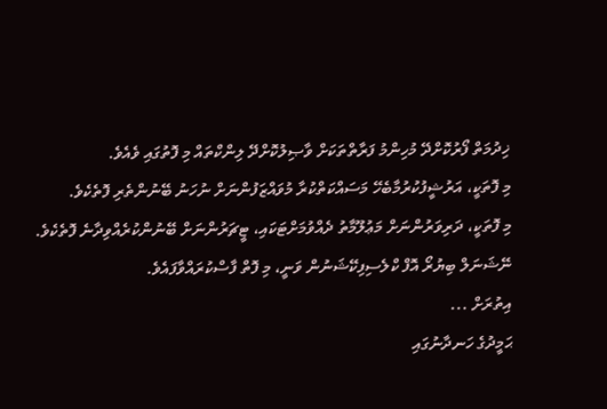ޚިދުމަތް ފޯރުކޮށްދޭ މުހިންމު ފަރާތްތަކަށް ވާޞިލުކޮށްދޭ ލިންކްތައް މި ފޮތުގައި ވެއެވެ.
މި ފޮތަކީ، އަރުޝީފުކުރުމާބެހޭ މަސައްކަތްކުރާ މުވައްޒަފުންނަށް ނުހަނު ބޭނުންތެރި ފޮތެކެވެ.
މި ފޮތަކީ، ދަރިވަރުންނަށް މަޢުލޫމާތު ދެއްވުމަށްޓަކައި، ޓީޗަރުންނަށް ބޭނުންކުރެއްވިދާނެ ފޮތެކެވެ.
ނޭޝަނަލް ބިޔުރޯ އޮފް ކްލެސިފިކޭޝަނުން ވަނީ، މި ފޮތް ފާސްކުރައްވާފައެވެ.
އިތުރަށް ...
ޙަމީދުގެ ހަނދާނުގައި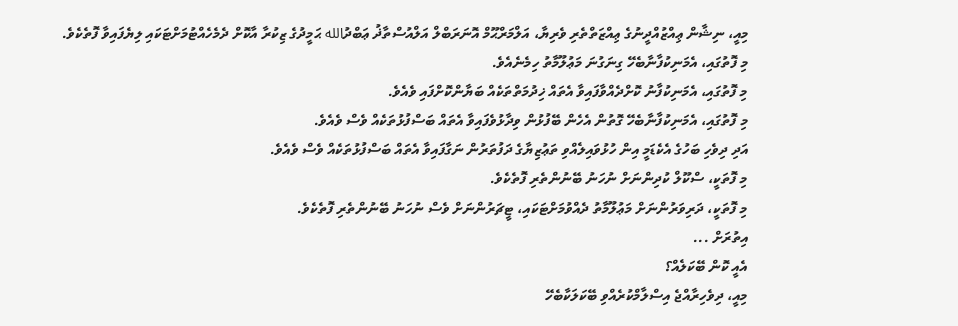މިއީ، ނިޝާން ޢިއްޒުއްދީނުގެ ޢިއްޒަތްތެރި ވެރިޔާ، އަލްމަރްޙޫމް އޮނަރަބްލް އަލްއުސްތާޛު ޢަބްދުالله ޙަމީދުގެ ޒިކުރާ އާކޮށް ދެމެހެއްޓުމަށްޓަކައި ލިޔެފައިވާ ފޮތެކެވެ.
މި ފޮތުގައި، އެމަނިކުފާނާބެހޭ ގިނަގުނަ މަޢުލޫމާތު ހިމެނެއެވެ.
މި ފޮތުގައި، އެމަނިކުފާނު ކޮށްދެއްވާފައިވާ އެތައް ޚިދުމަތްތަކެއް ބަޔާންކޮށްފައި ވެއެވެ.
މި ފޮތުގައި، އެމަނިކުފާނާބެހޭ ގޮތުން އެހެން ބޭފުޅުން ވިދާޅުވެފައިވާ އެތައް ބަސްފުޅުތަކެއް ވެސް ވެއެވެ.
އަދި ދިވެހި ބަހުގެ އެކެޑަމީ އިން ހުޅުވައިލެއްވި ތަޢުޒިޔާގެ ދަފުތަރުން ނަގާފައިވާ އެތައް ބަސްފުޅުތަކެއް ވެސް ވެއެވެ.
މި ފޮތަކީ، ސްކޫލް ކުދިންނަށް ނުހަނު ބޭނުންތެރި ފޮތެކެވެ.
މި ފޮތަކީ، ދަރިވަރުންނަށް މަޢުލޫމާތު ދެއްވުމަށްޓަކައި، ޓީޗަރުންނަށް ވެސް ނުހަނު ބޭނުންތެރި ފޮތެކެވެ.
އިތުރަށް ...
އެއީ ކޮން ބޭކަލެއް؟
މިއީ، ދިވެހިރާއްޖެ އިސްލާމްކުރެއްވި ބޭކަލަކާބެހޭ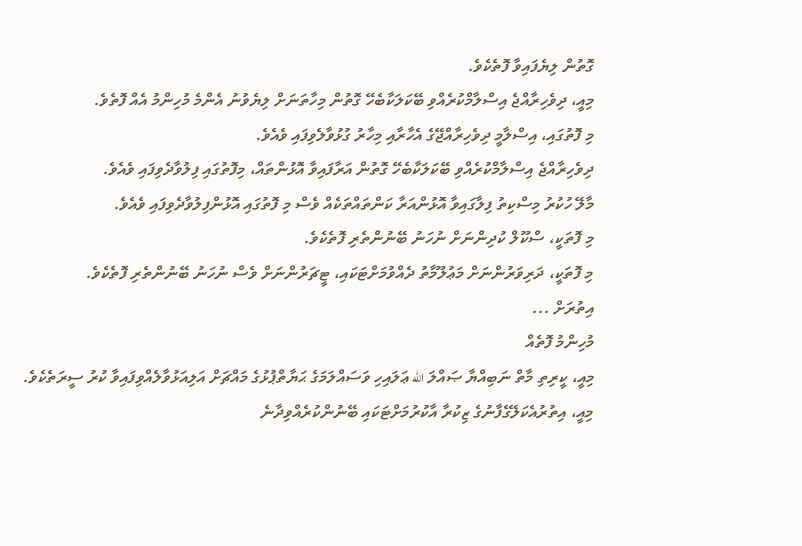ގޮތުން ލިޔެފައިވާ ފޮތެކެވެ.
މިއީ، ދިވެހިރާއްޖެ އިސްލާމްކުރެއްވި ބޭކަލަކާބެހޭ ގޮތުން މިހާތަނަށް ލިޔެވުނު އެންމެ މުހިންމު އެއް ފޮތެވެ.
މި ފޮތުގައި، އިސްލާމީ ދިވެހިރާއްޖޭގެ އެހާރާއި މިހާރު ގުޅުވާލެވިފައި ވެއެވެ.
ދިވެހިރާއްޖެ އިސްލާމްކުރެއްވި ބޭކަލަކާބެހޭ ގޮތުން އަރާފައިވާ އޮޅުންތައް، މިފޮތުގައި ފިލުވާދެވިފައި ވެއެވެ.
މާލޭ ހުކުރު މިސްކިތު ފިލާގައިވާ އޮޅުންއަރާ ކަންތައްތަކެއް ވެސް މި ފޮތުގައި އޮޅުންފިލުވާދެވިފައި ވެއެވެ.
މި ފޮތަކީ، ސްކޫލް ކުދިންނަށް ނުހަނު ބޭނުންތެރި ފޮތެކެވެ.
މި ފޮތަކީ، ދަރިވަރުންނަށް މަޢުލޫމާތު ދެއްވުމަށްޓަކައި، ޓީޗަރުންނަށް ވެސް ނުހަނު ބޭނުންތެރި ފޮތެކެވެ.
އިތުރަށް ...
މުހިންމު ފޮތެއް
މިއީ، ކީރިތި މާތް ނަބިއްޔާ ޞައްލަ الله ޢަލައިހި ވަސައްލަމަގެ ޙަޔާތްޕުޅުގެ މައްޗަށް އަލިއަޅުވާލެއްވިފައިވާ ކުރު ސީރަތެކެވެ.
މިއީ، އިތުރުއެކަލޭގެފާނުގެ ޒިކުރާ އާކުރުމަށްޓަކައި ބޭނުންކުރެއްވިދާނެ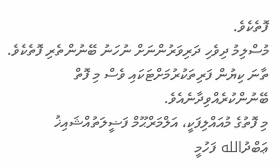ފޮތެކެވެ.
މުސްލިމު ދިވެހި ދަރިވަރުންނަށް ނުހަނު ބޭނުންތެރި ފޮތެކެވެ.
ތާނަ ކިޔުން ފަރިތަކުރުމަށްޓަކައި ވެސް މި ފޮތް ބޭނުންކުރެއްވިދާނެއެވެ.
މި ފޮތުގެ މުއައްލިފަކީ، އަލްމަރްޙޫމް ފަޟީލަތުއްޝައިޚު ޢަބްދުالله ފަހުމީ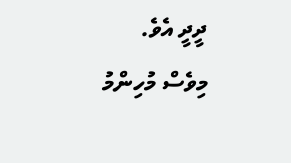ދީދީ އެވެ.
މިވެސް މުހިންމު